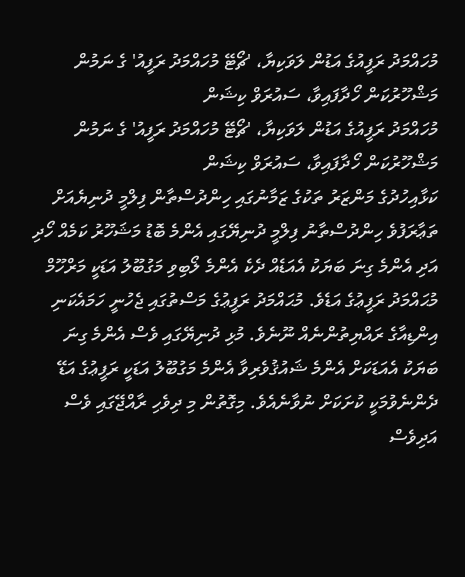މުހައްމަދު ރަފީއުގެ އަޑުން ލަވަކިޔާ، 'ޗޯޓޭ މުހައްމަދު ރަފީއު' ގެ ނަމުން މަޝްހޫރުކަން ހޯދާފައިވާ، ސައުރަވް ކިޝަން
މުހައްމަދު ރަފީއުގެ އަޑުން ލަވަކިޔާ، 'ޗޯޓޭ މުހައްމަދު ރަފީއު' ގެ ނަމުން މަޝްހޫރުކަން ހޯދާފައިވާ، ސައުރަވް ކިޝަން
ކަޅާއިހުދުގެ މަންޒަރު ތަކުގެ ޒަމާނުގައި ހިންދުސްތާން ފިލްމީ ދުނިޔެއަށް ތަޢާރަފުވެ ހިންދުސްތާނު ފިލްމީ ދުނިޔޭގައި އެންމެ ބޮޑު މަޝަހޫރު ކަމެއް ހޯދި އަދި އެންމެ ގިނަ ބަޔަކު އެއަޑެއް ދެކެ އެންމެ ލޯބިވި މަގުބޫލު އަޑަކީ މަރްހޫމް މުޙައްމަދު ރަފީޢުގެ އަޑެވެ. މުޙައްމަދު ރަފީޢުގެ މަސްތުގައި ޖެހުނީ ހަމައެކަނި އިންޑިއާގެ ރައްޔިތުންނެއް ނޫނެވެ. މުޅި ދުނިޔޭގައި ވެސް އެންމެ ގިނަ ބަޔަކު އެއަޑަކަށް އެންމެ ޝައުޤުވެރިވާ އެންމެ މަގުބޫލު އަޑަކީ ރަފީޢުގެ އަޑޭ ދެންނެވުމަކީ ކުށަކަށް ނުވާނެއެވެ. މިގޮތުން މި ދިވެހި ރާއްޖޭގައި ވެސް އަދިވެސް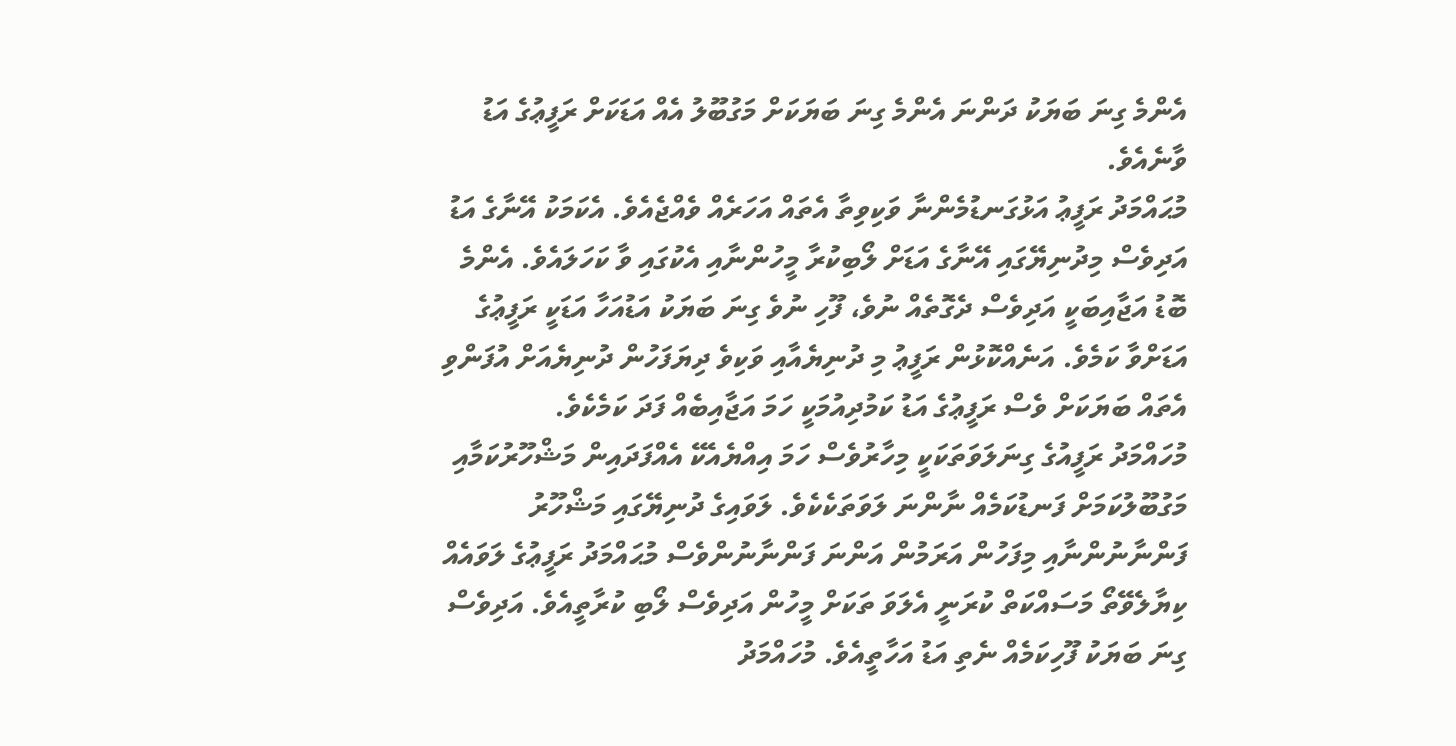އެންމެ ގިނަ ބަޔަކު ދަންނަ އެންމެ ގިނަ ބަޔަކަށް މަގުބޫލު އެއް އަޑަކަށް ރަފީޢުގެ އަޑު ވާނެއެވެ.
މުޙައްމަދު ރަފީޢު އަޅުގަނޑުމެންނާ ވަކިވިތާ އެތައް އަހަރެއް ވެއްޖެއެވެ. އެކަމަކު އޭނާގެ އަޑު އަދިވެސް މިދުނިޔޭގައި އޭނާގެ އަޑަށް ލޯބިކުރާ މީހުންނާއި އެކުގައި ވާ ކަހަލައެވެ. އެންމެ ބޮޑު އަޖާއިބަކީ އަދިވެސް ދެގޮތެއް ނުވެ، ފޫހި ނުވެ ގިނަ ބަޔަކު އަޑުއަހާ އަޑަކީ ރަފީޢުގެ އަޑަށްވާ ކަމެވެ. އަނެއްކޮޅުން ރަފީޢު މި ދުނިޔެއާއި ވަކިވެ ދިޔަފަހުން ދުނިޔެއަށް އުފަންވި އެތައް ބަޔަކަށް ވެސް ރަފީޢުގެ އަޑު ކަމުދިއުމަކީ ހަމަ އަޖާއިބެއް ފަދަ ކަމެކެވެ.
މުހައްމަދު ރަފީއުގެ ގިނަލަވަތަކަކީ މިހާރުވެސް ހަމަ އިއްޔެއެކޭ އެއްފަދައިން މަޝްހޫރުކަމާއި މަގުބޫލުކަމަށް ފަނޑުކަމެއް ނާންނަ ލަވަތަކެކެވެ. ލަވައިގެ ދުނިޔޭގައި މަޝްހޫރު ފަންނާނުންނާއި މިފަހުން އަރަމުން އަންނަ ފަންނާނުންވެސް މުޙައްމަދު ރަފީޢުގެ ލަވައެއް ކިޔާލެވޭތޯ މަސައްކަތް ކުރަނީ އެލަވަ ތަކަށް މީހުން އަދިވެސް ލޯބި ކުރާތީއެވެ. އަދިވެސް ގިނަ ބަޔަކު ފޫހިކަމެއް ނެތި އަޑު އަހާތީއެވެ. މުހައްމަދު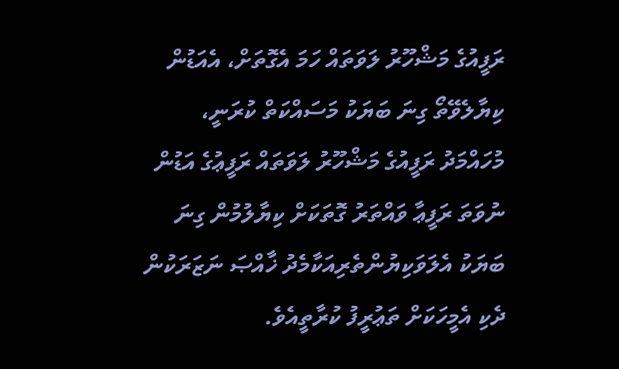ރަފީއުގެ މަޝްހޫރު ލަވަތައް ހަމަ އެގޮތަށް، އެއަޑުން ކިޔާލެވޭތޯ ގިނަ ބަޔަކު މަސައްކަތް ކުރަނީ، މުހައްމަދު ރަފީއުގެ މަޝްހޫރު ލަވަތައް ރަފީޢުގެ އަޑުން ނުވަތަ ރަފީޢާ ވައްތަރު ގޮތަކަށް ކިޔާލުމުން ގިނަ ބަޔަކު އެލަވަކިޔުންތެރިއަކާމެދު ޚާއްޞަ ނަޒަރަކުން ދެކި އެމީހަކަށް ތަޢުރީފު ކުރާތީއެވެ.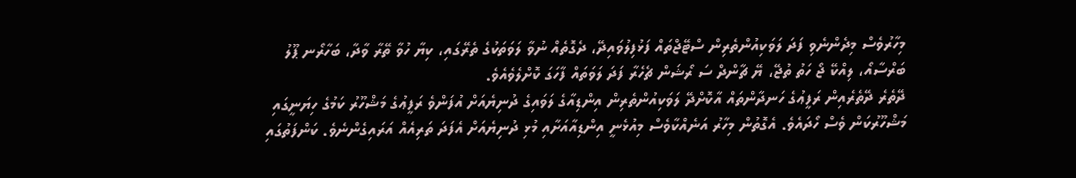މިހާރުވެސް މިދެންނެވި ފަދަ ލަވަކިއުންތެރިން ސްޓޭޖްތައް ފަޅުފިލުވައިދޭ، ދެގޮތެއް ނުވާ ލަވަތަކުގެ ތެރޭގައި، ކިޔާ ހުވާ ތޭރާ ވާދާ، ބަހާރޯނ ޕޫލު ބަރްސާއޯ، ލިއްކޭ ޖޯ ހަތު ތުޖޭ، ޔޭ ޗާންދް ސަ ރޯޝަން ޗެހެރާ ފަދަ ލަވަތައް ފާހަގަ ކޮށްލެވެއެވެ.
ދޭތެރެ ދޭތެރެއިން ރަފީޢުގެ ހަނދާންތައް އާކޮށްދޭ ލަވަކިއުންތެރިން އިންޑިއާގެ ލަވައިގެ ދުނިޔެއަށް އުފަންވެ ރަފީޢުގެ މަޝްހޫރު ކަމުގެ ހިޔަނީގައި މަޝްހޫރުކަން ވެސް ހޯދައެވެ. އެގޮތުން މިހާރު އަނެއްކާވެސް މިއުޅެނީ އިންޑިއާއަށާއި މުޅި ދުނިޔެއަށް އެފަދަ ތަރިއެއް އަރައިގެންނެވެ. ކަންފަތުގައި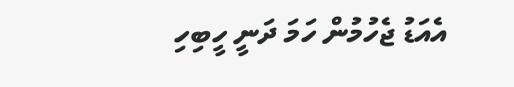އެއަޑު ޖެހުމުން ހަމަ ދަނީ ހީބިހި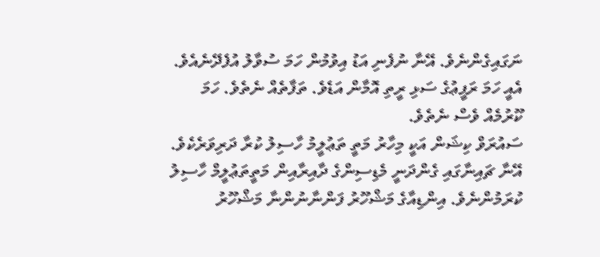ނަގައިގެންނެވެ. އޭނާ ނުފެނި އަޑު އިވުމުން ހަމަ ސުވާލު އުފެދޭނެއެވެ. އެއީ ހަމަ ރަފީޢުގެ ސަޅި ރީތި އޮމާން އަޑެވެ. ތަފާތެއް ނެތެވެ. ހަމަ ކޫރުމެއް ވެސް ނެތެވެ.
ސައުރަވް ކިޝަން އަކީ މިހާރު މަތީ ތަޢުލީމު ހާސިލު ކުރާ ދަރިވަރެކެވެ. އޭނާ ޗައިނާގައި ގެންދަނީ މެޑިސިންގެ ދާއިރާއިން މަތީތަޢުލީމް ހާސިލު ކުރަމުންނެވެ. އިންޑިއާގެ މަޝްހޫރު ފަންނާނުންނާ މަޝްހޫރު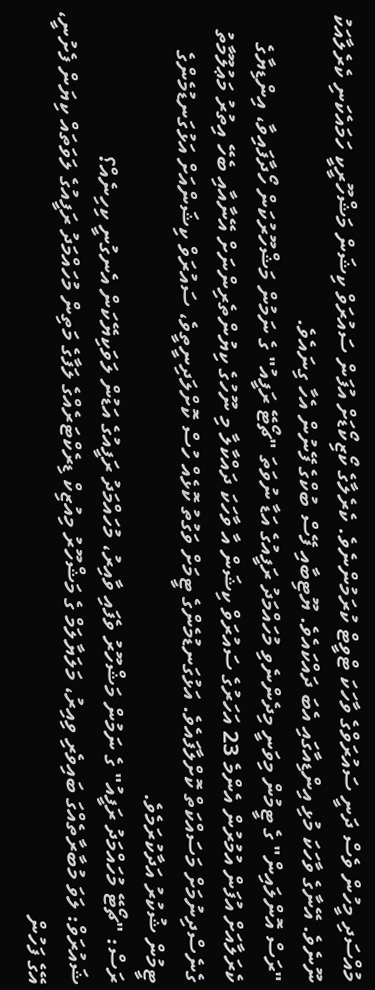މުއްސަދި މީހުން ވެސް ދަނީ ސައުރަވްގެ ވާހަކަ ޓްވީޓް ކުރަމުންނެވެ. ކެރެލާގެ ކޯޒިކޯޑަށް އުފަން ސައުރަވް ކިޝަން މަޝްހޫރީކީ ހަމައެކަނި ކެރެލާއަކު ނޫނެވެ. އޭނާގެ ވާހަކަ މުޅި އިންޑިއާގައި އެބަ ދައްކައެވެ. ޔޫޓިބާއި ފޭސް ބުކްގެ ފޭނުން އެހާ ގިނައެވެ.
"ރަސް އޮންލައިން" ގެ ޓީމުން މިވަނީ މިދެންނެވި މުހައްމަދު ރަފީއުގެ އަޑާ ނުވަތަ "ޗޯޓޭ ރަފީއު" ގެ ނަމުން މަޝްހޫރުކަން ހޯދާފައިވާ، އިންޑިޔާގެ ކެރަލާއަށް އުފަން އުމުރުން އެންމެ 23 އަހަރުގެ ސައުރަވް ކިޝަން އާ ވާހަކަ ދައްކާލާ މި ނޫހުގެ ކިޔުންތެރިންނަށް އޭނާއާއި ބެހޭ އިތުރު މަޢުލޫމާތު ގެނެސްދިނުމަށް މަސައްކަތް ކޮށްލާފައެވެ. އަޅުގަނޑުމެންގެ ޓީމަށް ވަގުތު ކޮޅެއް ހުސް ކޮށްލަދިނީތީވެ، ސައުރަވް ކިޝަންއަށް އަޅުގަނޑުމެންގެ ޓީމުން ޝުކުރު އަދާކުރަމެވެ.
ރަސް: "ޗޯޓޭ މުހައްމަދު ރަފީއު" ގެ ނަމުން މަޝްހޫރު ވެފައި ވާއިރު، މުހައްމަދު ރަފީއުގެ އަޑުން ލަވަކިޔޭކަން އެނގުނީ ކިހިނެއް؟
ޝައުރަވް: ލަވަ މުބާރާތެއްގަ ބައިވެރި ވިއިރު، މަލަޔާލަމް ގެ މަޝްހޫރު މިއުޒިކް ޑިރެކްޓަރެއްގެ ލަފާގެ މަތިން މުހައްމަދު ރަފީއުގެ ލަވަތައް ކިޔަން ފެށުނީ، އޭގެ ފަހުން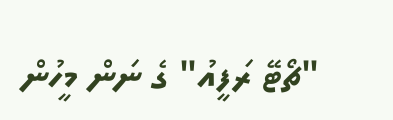"ޗޯޓޭ ރަފީއު" ގެ ނަން މީހުން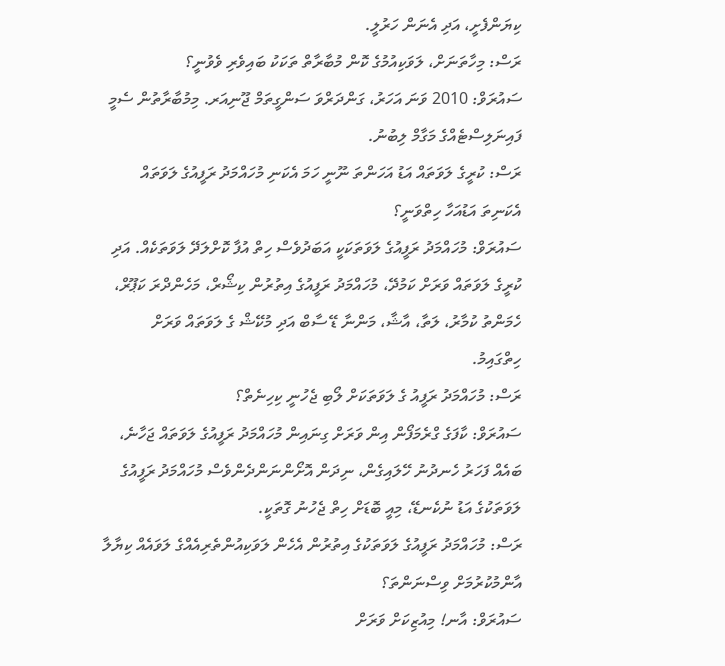ކިޔަންފެށީ، އަދި އެނަން ހަރުލީ.
ރަސް: މިހާތަނަށް، ލަވަކިއުމުގެ ކޮން މުބާރާތް ތަކަކު ބައިވެރި ވެވުނީ؟
ސައުރަވް: 2010 ވަނަ އަހަރު، ގަންދަރްވަ ސަންގީތަމް ޖޫނިއަރ. މިމުބާރާތުން ސެމީ ފައިނަލިސްޓެއްގެ މަގާމް ލިބުނު.
ރަސް: ކުރީގެ ލަވަތައް އަޑު އަހަންތަ ނޫނީ ހަމަ އެކަނި މުހައްމަދު ރަފީއުގެ ލަވަތައް އެކަނިތަ އަޑުއަހާ ހިތްވަނީ؟
ސައުރަވް: މުހައްމަދު ރަފީއުގެ ލަވަތަކަކީ އަބަދުވެސް ހިތް އުފާ ކޮށްލަދޭ ލަވަތަކެއް. އަދި ކުރީގެ ލަވަތައް ވަރަށް ކަމުދޭ، މުހައްމަދު ރަފީއުގެ އިތުރުން ކިޝޯރް، މަހެންދްރަ ކަޕޫރް، ހެމަންތު ކުމާރު، ލަތާ، އާޝާ، މަންނާ ޑޭ ސާބް އަދި މުކޭޝް ގެ ލަވަތައް ވަރަށް ހިތްގައިމު.
ރަސް: މުހައްމަދު ރަފީއު ގެ ލަވަތަކަށް ލޯބި ޖެހުނީ ކިހިނެތް؟
ސައުރަވް: ކާފަގެ ގްރެމަފޯން އިން ވަރަށް ގިނައިން މުހައްމަދު ރަފީއުގެ ލަވަތައް ޖަހާނެ، ބައެއް ފަހަރު ހެނދުނު ހޭލައިގެން، ނިދަން އޮށޯންނަންދެންވެސް މުހައްމަދު ރަފީއުގެ ލަވަތަކުގެ އަޑު ނުކެނޑޭ، މިއީ ބޮޑަށް ހިތް ޖެހުނު ގޮތަކީ.
ރަސް: މުހައްމަދު ރަފީއުގެ ލަވަތަކުގެ އިތުރުން އެހެން ލަވަކިއުންތެރިއެއްގެ ލަވައެއް ކިޔާލާ އާންމުކުރުމަށް ވިސްނަންތަ؟
ސައުރަވް: އާނ! މިއުޒިކަށް ވަރަށް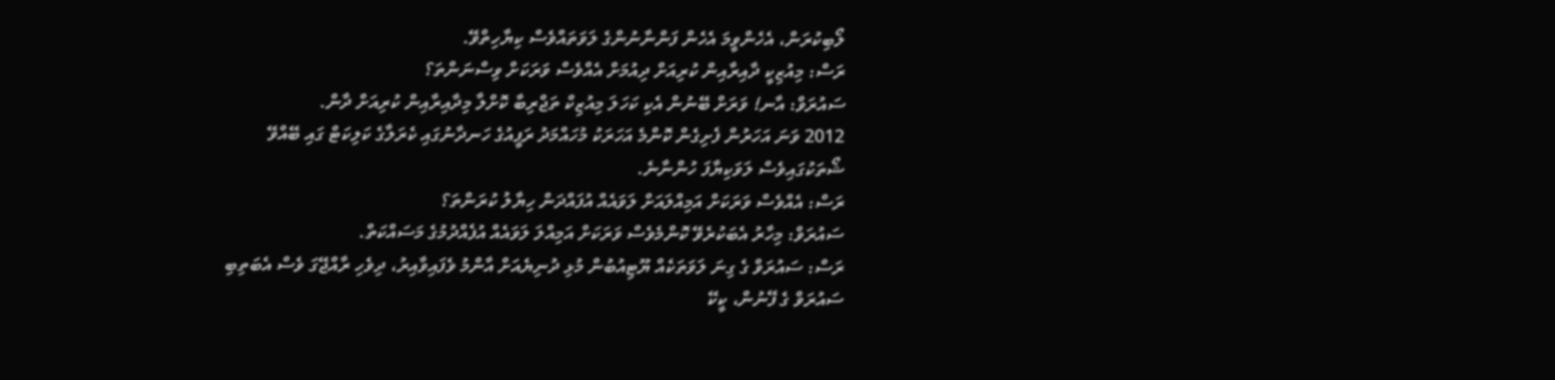ލޯބިކުރަން، އެހެންވީމަ އެހެން ފަންނާނުންގެ ލަވަތައްވެސް ކިޔާހިތްވޭ.
ރަސް: މިއުޒިކީ ދާއިރާއިން ކުރިއަށް ދިއުމަށް އެއްވެސް ވަރަކަށް ވިސްނަންތަ؟
ސައުރަވް: އާނ! ވަރަށް ބޭނުން އެކި ކަހަލަ މިއުޒިކް ތަޖްރިބާ ކޮށްލާ މިދާއިރާއިން ކުރިއަށް ދާން.
2012 ވަނަ އަހަރުން ފެށިގެން ކޮންމެ އަހަރަކު މުހައްމަދު ރަފީއުގެ ހަނދާނުގައި ކެރަލާގެ ކަލިކަޓް ގައި ބޭއްވޭ ޝޯތަކުގައިވެސް ލަވަކިޔާފަ ހުންނާނެ.
ރަސް: އެއްވެސް ވަރަކަށް އަމިއްލައަށް ލަވައެއް އުފައްދަން ހިޔާލު ކުރަންތަ؟
ސައުރަވް: މިހާރު އެބަކުރެވޭ ކޮންމެވެސް ވަރަކަށް އަމިއްލަ ލަވައެއް އުފެއްދުމުގެ މަސައްކަތް.
ރަސް: ސައުރަވް ގެ ގިނަ ލަވަތަކެއް ޔޫޓިއުބުން މުޅި ދުނިޔެއަށް އާންމު ވެފައިވާއިރު، ދިވެހި ރާއްޖޭގަ ވެސް އެބަތިބި ސައުރަވް ގެ ފޭނުން، ކީކޭ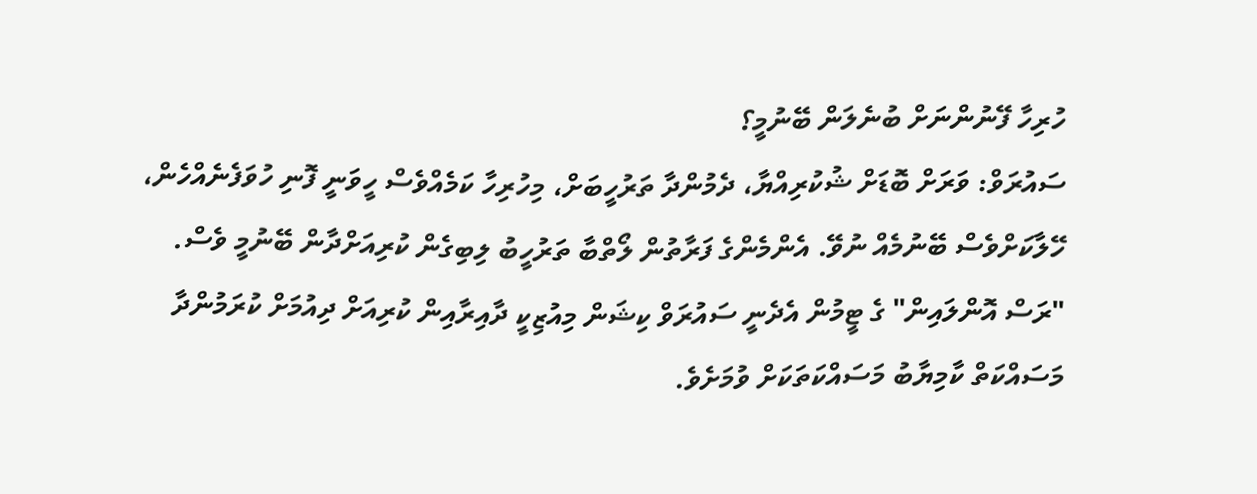ހުރިހާ ފޭނުންނަށް ބުނެލަން ބޭނުމީ؟
ސައުރަވް: ވަރަށް ބޮޑަށް ޝުކުރިއްޔާ، ދެމުންދާ ތަރުހީބަށް، މިހުރިހާ ކަމެއްވެސް ހީވަނީ ފޮނި ހުވަފެނެއްހެން، ހޭލާކަށްވެސް ބޭނުމެއް ނުވޭ. އެންމެންގެ ފަރާތުން ލޯތްބާ ތަރުހީބު ލިބިގެން ކުރިއަށްދާން ބޭނުމީ ވެސް.
"ރަސް އޮންލައިން" ގެ ޓީމުން އެދެނީ ސައުރަވް ކިޝަން މިއުޒިކީ ދާއިރާއިން ކުރިއަށް ދިއުމަށް ކުރަމުންދާ މަސައްކަތް ކާމިޔާބު މަސައްކަތަކަށް ވުމަށެވެ.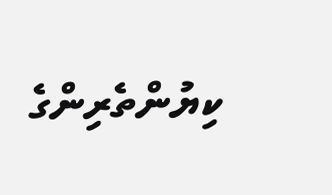ކިޔުންތެރިންގެ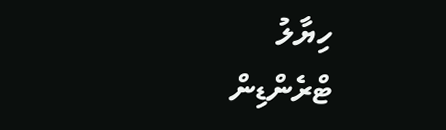ހިޔާލު
ޓްރެންޑިން